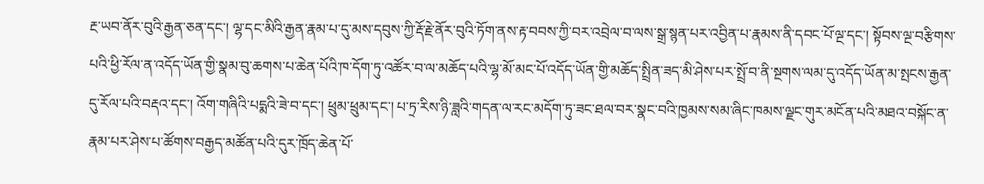རྔ་ཡབ་ནོར་བུའི་རྒྱན་ཅན་དང་། ལྷ་དང་མིའི་རྒྱན་རྣམ་པ་དུ་མས་དབུས་ཀྱི་རྡོ་རྗེ་ནོར་བུའི་ཏོག་ནས་རྟ་བབས་ཀྱི་བར་འབྲེལ་བ་ལས་སྒྲ་སྙན་པར་འབྱིན་པ་རྣམས་ནི་དབང་པོ་ལྔ་དང་། སྟོབས་ལྔ་བརྩིགས་པའི་ཕྱི་རོལ་ན་འདོད་ཡོན་གྱི་སྣམ་བུ་ཆགས་པ་ཆེན་པོའི་ཁ་དོག་ཏུ་འཚོར་བ་ལ་མཆོད་པའི་ལྷ་མོ་མང་པོ་འདོད་ཡོན་གྱི་མཆོད་སྤྲིན་ཟད་མི་ཤེས་པར་སྤྲོ་བ་ནི་སྔགས་ལམ་དུ་འདོད་ཡོན་མ་སྤངས་རྒྱན་དུ་རོལ་པའི་བརྡའ་དང་། འོག་གཞིའི་པདྨའི་ཟེ་བ་དང་། ཕྲུམ་ཕྲུམ་དང་། པ་ཏྲ་རིས་ཉི་ཟླའི་གདན་ལ་རང་མདོག་ཏུ་ཟང་ཐལ་བར་སྣང་བའི་ཁྱམས་སམ་ཞིང་ཁམས་ལྗང་གུར་མངོན་པའི་མཐའ་བསྐོང་ན་རྣམ་པར་ཤེས་པ་ཚོགས་བརྒྱད་མཚོན་པའི་དུར་ཁྲོད་ཆེན་པོ་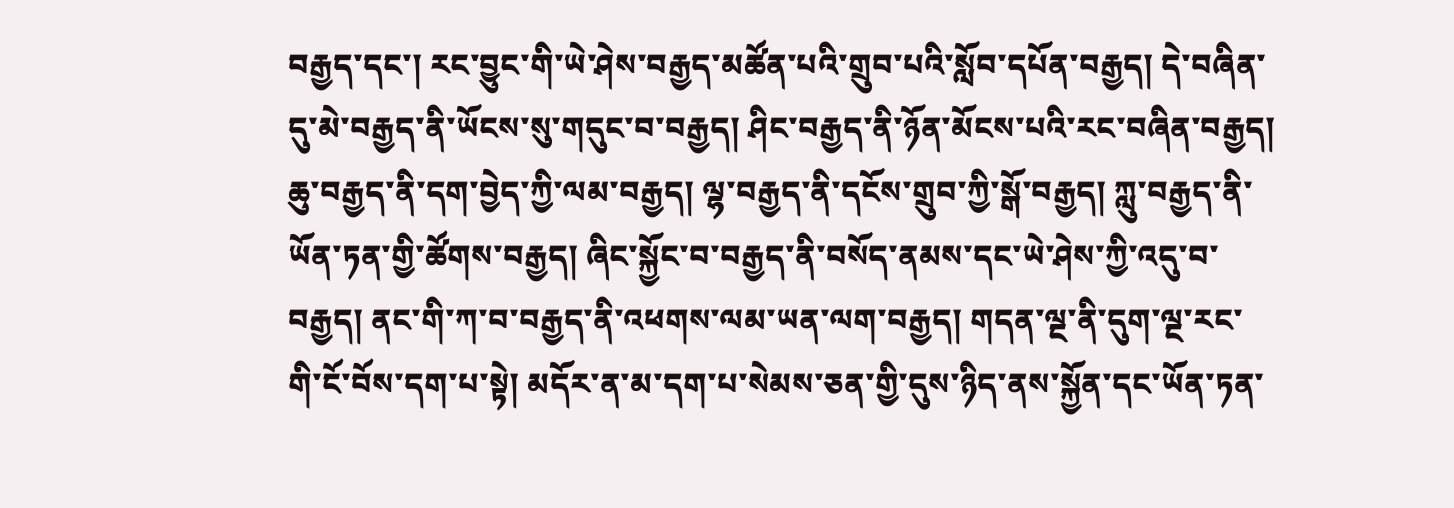བརྒྱད་དང་། རང་བྱུང་གི་ཡེ་ཤེས་བརྒྱད་མཚོན་པའི་གྲུབ་པའི་སློབ་དཔོན་བརྒྱད། དེ་བཞིན་དུ་མེ་བརྒྱད་ནི་ཡོངས་སུ་གདུང་བ་བརྒྱད། ཤིང་བརྒྱད་ནི་ཉོན་མོངས་པའི་རང་བཞིན་བརྒྱད། ཆུ་བརྒྱད་ནི་དག་བྱེད་ཀྱི་ལམ་བརྒྱད། ལྷ་བརྒྱད་ནི་དངོས་གྲུབ་ཀྱི་སྒོ་བརྒྱད། ཀླུ་བརྒྱད་ནི་ཡོན་ཏན་གྱི་ཚོགས་བརྒྱད། ཞིང་སྐྱོང་བ་བརྒྱད་ནི་བསོད་ནམས་དང་ཡེ་ཤེས་ཀྱི་འདུ་བ་བརྒྱད། ནང་གི་ཀ་བ་བརྒྱད་ནི་འཕགས་ལམ་ཡན་ལག་བརྒྱད། གདན་ལྔ་ནི་དུག་ལྔ་རང་གི་ངོ་བོས་དག་པ་སྟེ། མདོར་ན་མ་དག་པ་སེམས་ཅན་གྱི་དུས་ཉིད་ནས་སྐྱོན་དང་ཡོན་ཏན་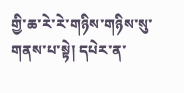གྱི་ཆ་རེ་རེ་གཉིས་གཉིས་སུ་གནས་པ་སྟེ། དཔེར་ན་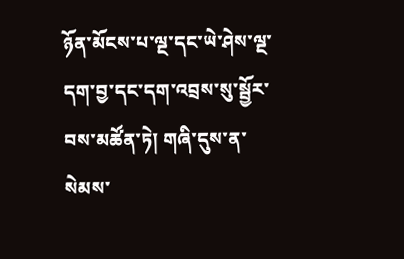ཉོན་མོངས་པ་ལྔ་དང་ཡེ་ཤེས་ལྔ་དག་བྱ་དང་དག་འབྲས་སུ་སྦྱོར་བས་མཚོན་ཏེ། གཞི་དུས་ན་སེམས་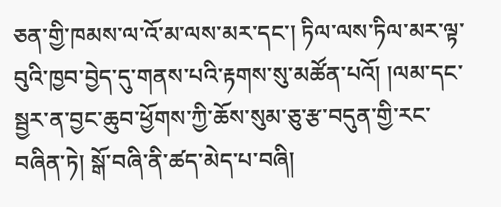ཅན་གྱི་ཁམས་ལ་འོ་མ་ལས་མར་དང་། ཏིལ་ལས་ཏིལ་མར་ལྟ་བུའི་ཁྱབ་བྱེད་དུ་གནས་པའི་རྟགས་སུ་མཚོན་པའོ། །ལམ་དང་སྦྱར་ན་བྱང་ཆུབ་ཕྱོགས་ཀྱི་ཆོས་སུམ་ཅུ་རྩ་བདུན་གྱི་རང་བཞིན་ཏེ། སྒོ་བཞི་ནི་ཚད་མེད་པ་བཞི།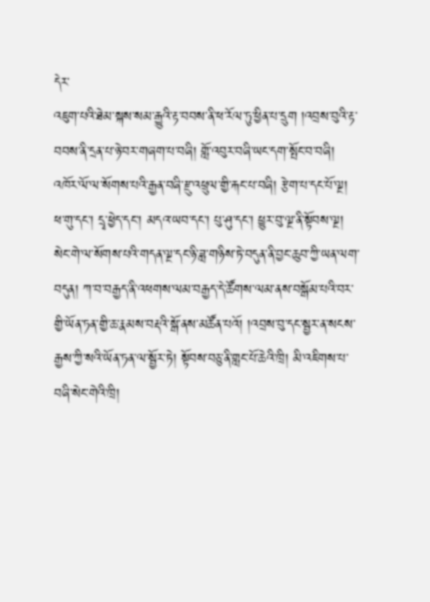དེར་
འཇུག་པའི་ཐེམ་སྐས་སམ་རྒྱུའི་རྟ་བབས་ནི་ཕ་རོལ་ཏུ་ཕྱིན་པ་དྲུག །འབྲས་བུའི་རྟ་བབས་ནི་དྲན་པ་ཉེ་བར་གཞག་པ་བཞི། གློ་འབུར་བཞི་ཡང་དག་སྤོང་བ་བཞི། འཁོར་ལོ་ལ་སོགས་པའི་རྒྱན་བཞི་རྫུ་འཕྲུལ་གྱི་རྐང་པ་བཞི། རྩེག་པ་དང་པོ་ལྔ། ཕ་གུ་དང་། དྲྭ་ཕྱེད་དང་། མདའ་ཡབ་དང་། པུ་ཤུ་དང་། ཕྱུར་བུ་ལྔ་ནི་སྟོབས་ལྔ། སེང་གེ་ལ་སོགས་པའི་གདན་ལྔ་དང་ཉི་ཟླ་གཉིས་ཏེ་བདུན་ནི་བྱང་ཆུབ་ཀྱི་ཡན་ལག་བདུན། ཀ་བ་བརྒྱད་ནི་འཕགས་ལམ་བརྒྱད་དེ་ཚོགས་ལམ་ནས་བསྒོམ་པའི་བར་གྱི་ཡོན་ཏན་གྱི་ཆ་རྣམས་བརྡའི་སྒོ་ནས་མཚོན་པའོ། །འབྲས་བུ་དང་སྦྱར་ན་སངས་རྒྱས་ཀྱི་སའི་ཡོན་ཏན་ལ་སྦྱོར་ཏེ། སྟོབས་བཅུ་ནི་གླང་པོ་ཆེའི་ཁྲི། མི་འཇིགས་པ་བཞི་སེང་གེའི་ཁྲི།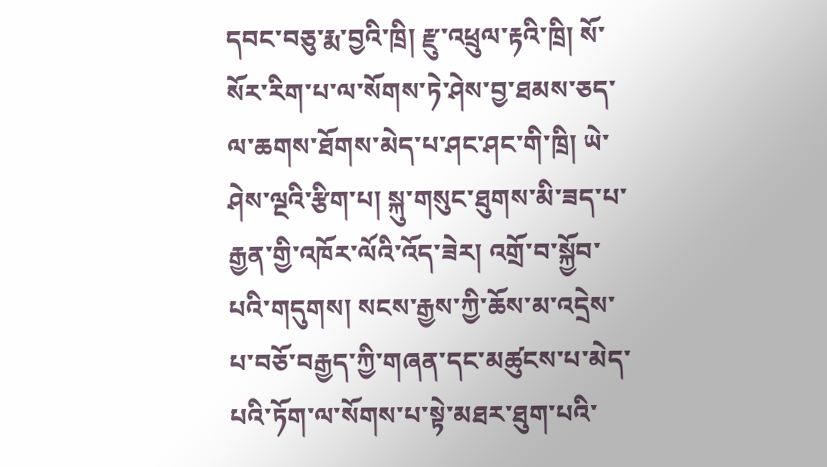དབང་བཅུ་རྨ་བྱའི་ཁྲི། རྫུ་འཕྲུལ་རྟའི་ཁྲི། སོ་སོར་རིག་པ་ལ་སོགས་ཏེ་ཤེས་བྱ་ཐམས་ཅད་ལ་ཆགས་ཐོགས་མེད་པ་ཤང་ཤང་གི་ཁྲི། ཡེ་ཤེས་ལྔའི་རྩིག་པ། སྐུ་གསུང་ཐུགས་མི་ཟད་པ་རྒྱན་གྱི་འཁོར་ལོའི་འོད་ཟེར། འགྲོ་བ་སྐྱོབ་པའི་གདུགས། སངས་རྒྱས་ཀྱི་ཆོས་མ་འདྲེས་པ་བཅོ་བརྒྱད་ཀྱི་གཞན་དང་མཚུངས་པ་མེད་པའི་ཏོག་ལ་སོགས་པ་སྟེ་མཐར་ཐུག་པའི་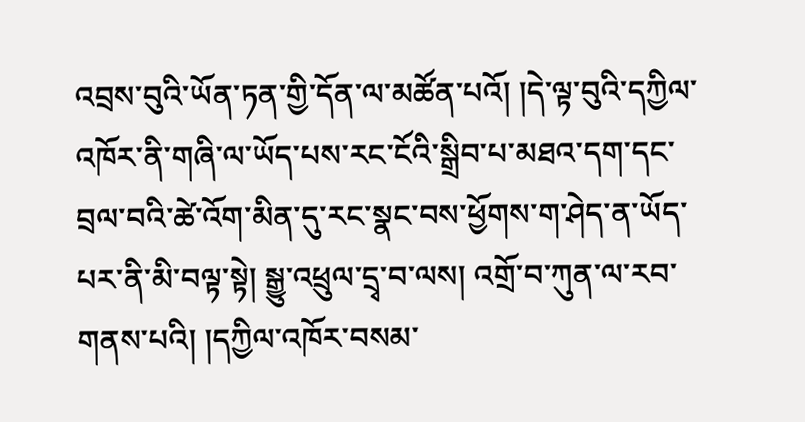འབྲས་བུའི་ཡོན་ཏན་གྱི་དོན་ལ་མཚོན་པའོ། །དེ་ལྟ་བུའི་དཀྱིལ་འཁོར་ནི་གཞི་ལ་ཡོད་པས་རང་ངོའི་སྒྲིབ་པ་མཐའ་དག་དང་བྲལ་བའི་ཚེ་འོག་མིན་དུ་རང་སྣང་བས་ཕྱོགས་ག་ཤེད་ན་ཡོད་པར་ནི་མི་བལྟ་སྟེ། སྒྱུ་འཕྲུལ་དྲྭ་བ་ལས། འགྲོ་བ་ཀུན་ལ་རབ་གནས་པའི། །དཀྱིལ་འཁོར་བསམ་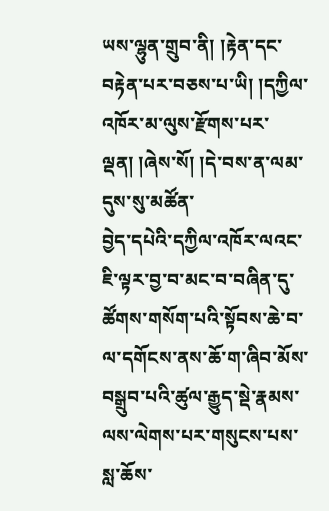ཡས་ལྷུན་གྲུབ་ནི། །རྟེན་དང་བརྟེན་པར་བཅས་པ་ཡི། །དཀྱིལ་འཁོར་མ་ལུས་རྫོགས་པར་ལྡན། །ཞེས་སོ། །དེ་བས་ན་ལམ་དུས་སུ་མཚོན་
བྱེད་དཔེའི་དཀྱིལ་འཁོར་ལའང་ཇི་ལྟར་བྱ་བ་མང་བ་བཞིན་དུ་ཚོགས་གསོག་པའི་སྟོབས་ཆེ་བ་ལ་དགོངས་ནས་ཆོ་ག་ཞིབ་མོས་བསྒྲུབ་པའི་ཚུལ་རྒྱུད་སྡེ་རྣམས་ལས་ལེགས་པར་གསུངས་པས་སླ་ཆོས་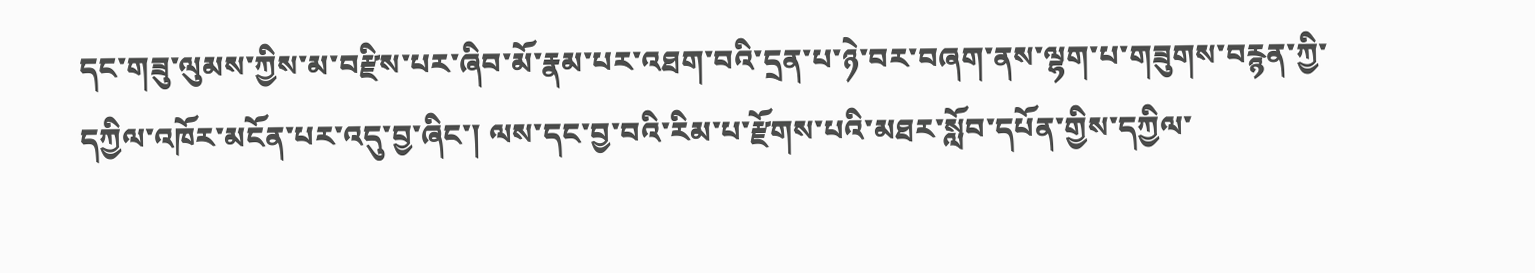དང་གཟུ་ལུམས་ཀྱིས་མ་བརྫིས་པར་ཞིབ་མོ་རྣམ་པར་འཐག་བའི་དྲན་པ་ཉེ་བར་བཞག་ནས་ལྷག་པ་གཟུགས་བརྙན་ཀྱི་དཀྱིལ་འཁོར་མངོན་པར་འདུ་བྱ་ཞིང་། ལས་དང་བྱ་བའི་རིམ་པ་རྫོགས་པའི་མཐར་སློབ་དཔོན་གྱིས་དཀྱིལ་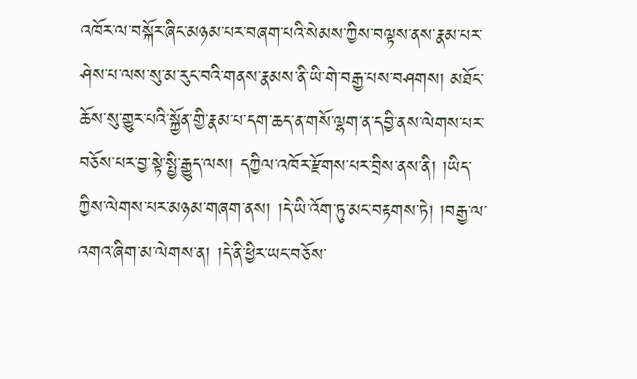འཁོར་ལ་བསྐོར་ཞིང་མཉམ་པར་བཞག་པའི་སེམས་ཀྱིས་བལྟས་ནས་རྣམ་པར་ཤེས་པ་ལས་སུ་མ་རུང་བའི་གནས་རྣམས་ནི་ཡི་གེ་བརྒྱ་པས་བཤགས། མཐོང་ཆོས་སུ་གྱུར་པའི་སྐྱོན་གྱི་རྣམ་པ་དག་ཆད་ན་གསོ་ལྷག་ན་དབྱི་ནས་ལེགས་པར་བཅོས་པར་བྱ་སྟེ་སྤྱི་རྒྱུད་ལས། དཀྱིལ་འཁོར་རྫོགས་པར་བྲིས་ནས་ནི། །ཡིད་ཀྱིས་ལེགས་པར་མཉམ་གཞག་ནས། །དེ་ཡི་འོག་ཏུ་མང་བརྟགས་ཏེ། །བརྒྱ་ལ་འགའ་ཞིག་མ་ལེགས་ན། །དེ་ནི་ཕྱིར་ཡང་བཅོས་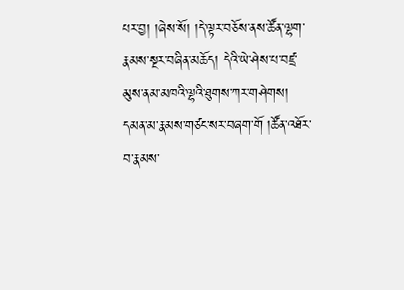པར་བྱ། །ཞེས་སོ། །དེ་ལྟར་བཅོས་ནས་ཚོན་ལྷག་རྣམས་སྔར་བཞིན་མཆོད། དེའི་ཡེ་ཤེས་པ་བཛྲ་མུས་ནམ་མཁའི་ལྷའི་ཐུགས་ཀར་གཤེགས། དམན་མ་རྣམས་གཙང་སར་བཞག་གོ །ཚོན་འཐོར་བ་རྣམས་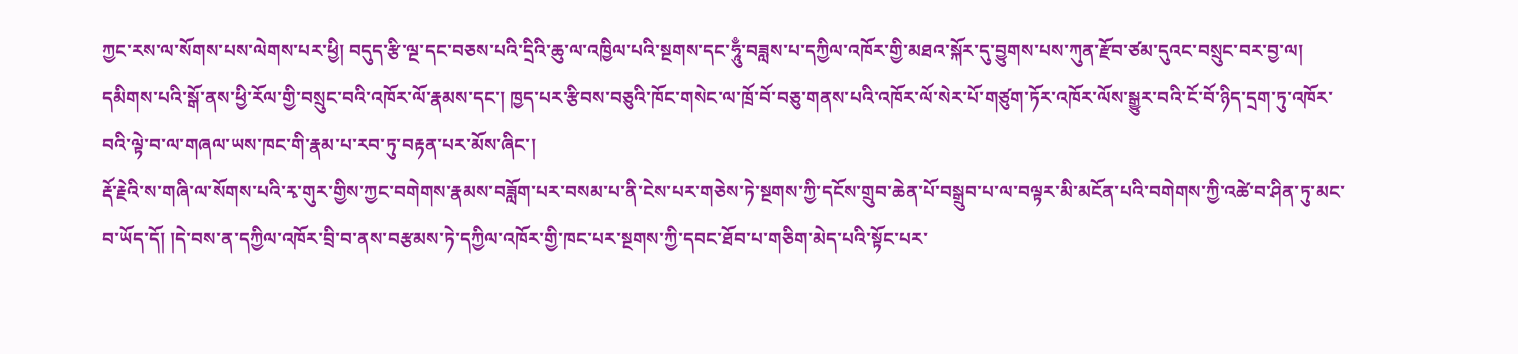ཀྱང་རས་ལ་སོགས་པས་ལེགས་པར་ཕྱི། བདུད་རྩི་ལྔ་དང་བཅས་པའི་དྲིའི་ཆུ་ལ་འཁྱིལ་པའི་སྔགས་དང་ཧཱུྃ་བཟླས་པ་དཀྱིལ་འཁོར་གྱི་མཐའ་སྐོར་དུ་བྱུགས་པས་ཀུན་རྫོབ་ཙམ་དུའང་བསྲུང་བར་བྱ་ལ། དམིགས་པའི་སྒོ་ནས་ཕྱི་རོལ་གྱི་བསྲུང་བའི་འཁོར་ལོ་རྣམས་དང་། ཁྱད་པར་རྩིབས་བཅུའི་ཁོང་གསེང་ལ་ཁྲོ་བོ་བཅུ་གནས་པའི་འཁོར་ལོ་སེར་པོ་གཙུག་ཏོར་འཁོར་ལོས་སྒྱུར་བའི་ངོ་བོ་ཉིད་དྲག་ཏུ་འཁོར་བའི་ལྟེ་བ་ལ་གཞལ་ཡས་ཁང་གི་རྣམ་པ་རབ་ཏུ་བརྟན་པར་མོས་ཞིང་།
རྡོ་རྗེའི་ས་གཞི་ལ་སོགས་པའི་རྭ་གུར་གྱིས་ཀྱང་བགེགས་རྣམས་བཟློག་པར་བསམ་པ་ནི་ངེས་པར་གཅེས་ཏེ་སྔགས་ཀྱི་དངོས་གྲུབ་ཆེན་པོ་བསྒྲུབ་པ་ལ་བལྟར་མི་མངོན་པའི་བགེགས་ཀྱི་འཚེ་བ་ཤིན་ཏུ་མང་བ་ཡོད་དོ། །དེ་བས་ན་དཀྱིལ་འཁོར་བྲི་བ་ནས་བརྩམས་ཏེ་དཀྱིལ་འཁོར་གྱི་ཁང་པར་སྔགས་ཀྱི་དབང་ཐོབ་པ་གཅིག་མེད་པའི་སྟོང་པར་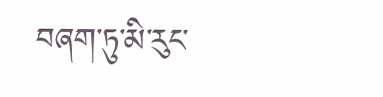བཞག་ཏུ་མི་རུང་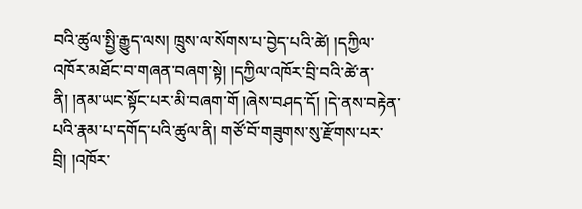བའི་ཚུལ་སྤྱི་རྒྱུད་ལས། ཁྲུས་ལ་སོགས་པ་བྱེད་པའི་ཚེ། །དཀྱིལ་འཁོར་མཐོང་བ་གཞན་བཞག་སྟེ། །དཀྱིལ་འཁོར་བྲི་བའི་ཚེ་ན་ནི། །ནམ་ཡང་སྟོང་པར་མི་བཞག་གོ །ཞེས་བཤད་དོ། །དེ་ནས་བརྟེན་པའི་རྣམ་པ་དགོད་པའི་ཚུལ་ནི། གཙོ་བོ་གཟུགས་སུ་རྫོགས་པར་བྲི། །འཁོར་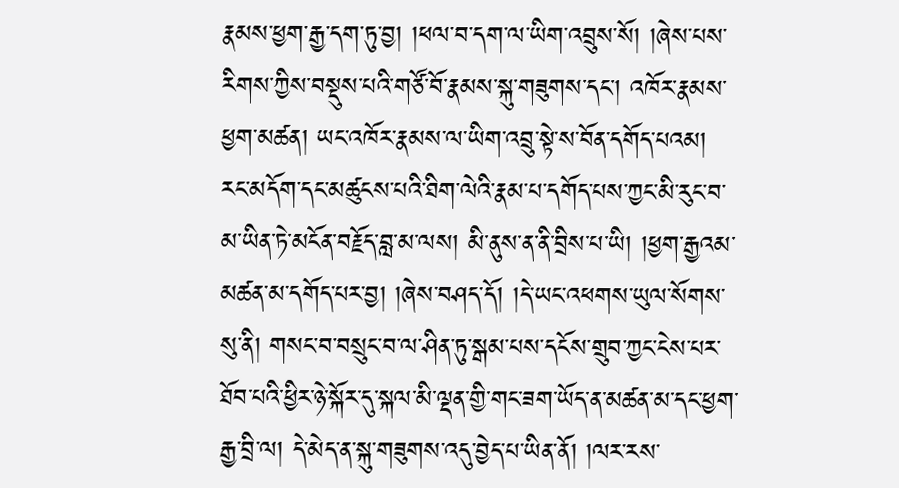རྣམས་ཕྱག་རྒྱ་དག་ཏུ་བྱ། །ཕལ་བ་དག་ལ་ཡིག་འབྲུས་སོ། །ཞེས་པས་རིགས་ཀྱིས་བསྡུས་པའི་གཙོ་བོ་རྣམས་སྐུ་གཟུགས་དང་། འཁོར་རྣམས་ཕྱག་མཚན། ཡང་འཁོར་རྣམས་ལ་ཡིག་འབྲུ་སྟེ་ས་བོན་དགོད་པའམ། རང་མདོག་དང་མཚུངས་པའི་ཐིག་ལེའི་རྣམ་པ་དགོད་པས་ཀྱང་མི་རུང་བ་མ་ཡིན་ཏེ་མངོན་བརྗོད་བླ་མ་ལས། མི་ནུས་ན་ནི་བྲིས་པ་ཡི། །ཕྱག་རྒྱའམ་མཚན་མ་དགོད་པར་བྱ། །ཞེས་བཤད་དོ། །དེ་ཡང་འཕགས་ཡུལ་སོགས་སུ་ནི། གསང་བ་བསྲུང་བ་ལ་ཤིན་ཏུ་སྒམ་པས་དངོས་གྲུབ་ཀྱང་ངེས་པར་ཐོབ་པའི་ཕྱིར་ཉེ་སྐོར་དུ་སྐལ་མི་ལྡན་གྱི་གང་ཟག་ཡོད་ན་མཚན་མ་དང་ཕྱག་རྒྱ་བྲི་ལ། དེ་མེད་ན་སྐུ་གཟུགས་འདུ་བྱེད་པ་ཡིན་ནོ། །ལར་རས་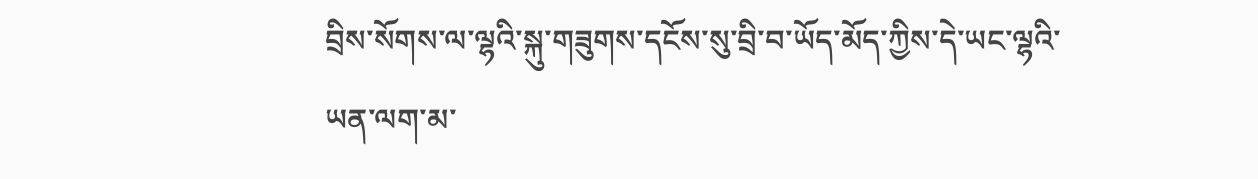བྲིས་སོགས་ལ་ལྷའི་སྐུ་གཟུགས་དངོས་སུ་བྲི་བ་ཡོད་མོད་ཀྱིས་དེ་ཡང་ལྷའི་ཡན་ལག་མ་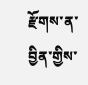རྫོགས་ན་བྱིན་གྱིས་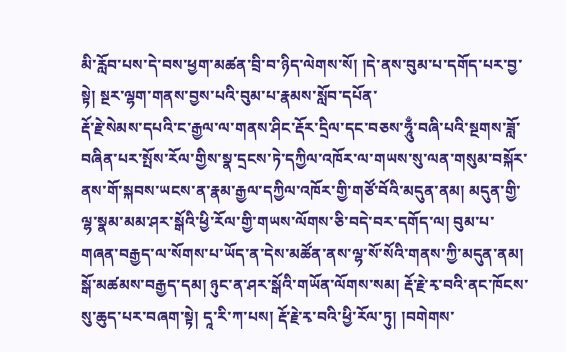མི་རློབ་པས་དེ་བས་ཕྱག་མཚན་བྲི་བ་ཉིད་ལེགས་སོ། །དེ་ནས་བུམ་པ་དགོད་པར་བྱ་སྟེ། སྔར་ལྷག་གནས་བྱས་པའི་བུམ་པ་རྣམས་སློབ་དཔོན་
རྡོ་རྗེ་སེམས་དཔའི་ང་རྒྱལ་ལ་གནས་ཤིང་རྡོར་དྲིལ་དང་བཅས་ཧཱུྃ་བཞི་པའི་སྔགས་ཟློ་བཞིན་པར་སྤོས་རོལ་གྱིས་སྣ་དྲངས་ཏེ་དཀྱིལ་འཁོར་ལ་གཡས་སུ་ལན་གསུམ་བསྐོར་ནས་གོ་སྐབས་ཡངས་ན་རྣམ་རྒྱལ་དཀྱིལ་འཁོར་གྱི་གཙོ་བོའི་མདུན་ནམ། མདུན་གྱི་ལྷ་སྣམ་མམ་ཤར་སྒོའི་ཕྱི་རོལ་གྱི་གཡས་ལོགས་ཅི་བདེ་བར་དགོད་ལ། བུམ་པ་གཞན་བརྒྱད་ལ་སོགས་པ་ཡོད་ན་དེས་མཚོན་ནས་ལྷ་སོ་སོའི་གནས་ཀྱི་མདུན་ནམ། སྒོ་མཚམས་བརྒྱད་དམ། ཉུང་ན་ཤར་སྒོའི་གཡོན་ལོགས་སམ། རྡོ་རྗེ་རྭ་བའི་ནང་ཁོངས་སུ་ཆུད་པར་བཞག་སྟེ། དཱ་རི་ཀ་པས། རྡོ་རྗེ་རྭ་བའི་ཕྱི་རོལ་ཏུ། །བགེགས་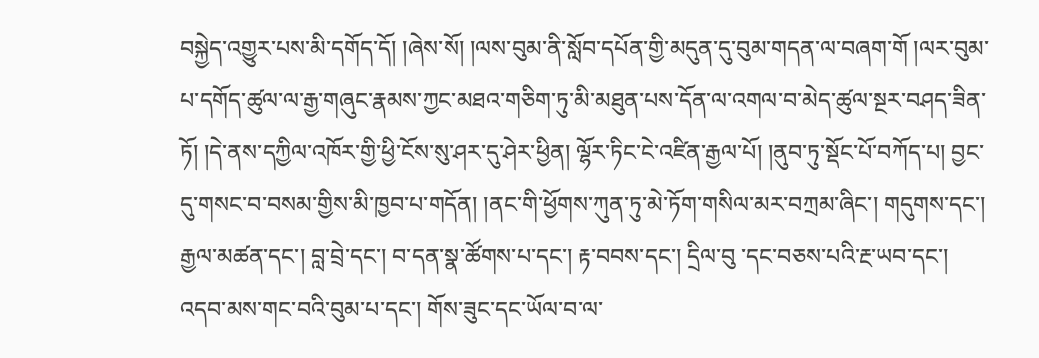བསྐྱེད་འགྱུར་པས་མི་དགོད་དོ། །ཞེས་སོ། །ལས་བུམ་ནི་སློབ་དཔོན་གྱི་མདུན་དུ་བུམ་གདན་ལ་བཞག་གོ །ལར་བུམ་པ་དགོད་ཚུལ་ལ་རྒྱ་གཞུང་རྣམས་ཀྱང་མཐའ་གཅིག་ཏུ་མི་མཐུན་པས་དོན་ལ་འགལ་བ་མེད་ཚུལ་སྔར་བཤད་ཟིན་ཏོ། །དེ་ནས་དཀྱིལ་འཁོར་གྱི་ཕྱི་ངོས་སུ་ཤར་དུ་ཤེར་ཕྱིན། ལྷོར་ཏིང་ངེ་འཛིན་རྒྱལ་པོ། །ནུབ་ཏུ་སྡོང་པོ་བཀོད་པ། བྱང་དུ་གསང་བ་བསམ་གྱིས་མི་ཁྱབ་པ་གདོན། །ནང་གི་ཕྱོགས་ཀུན་ཏུ་མེ་ཏོག་གསིལ་མར་བཀྲམ་ཞིང་། གདུགས་དང་། རྒྱལ་མཚན་དང་། བླ་བྲེ་དང་། བ་དན་སྣ་ཚོགས་པ་དང་། རྟ་བབས་དང་། དྲིལ་བུ ་དང་བཅས་པའི་རྔ་ཡབ་དང་། འདབ་མས་གང་བའི་བུམ་པ་དང་། གོས་ཟུང་དང་ཡོལ་བ་ལ་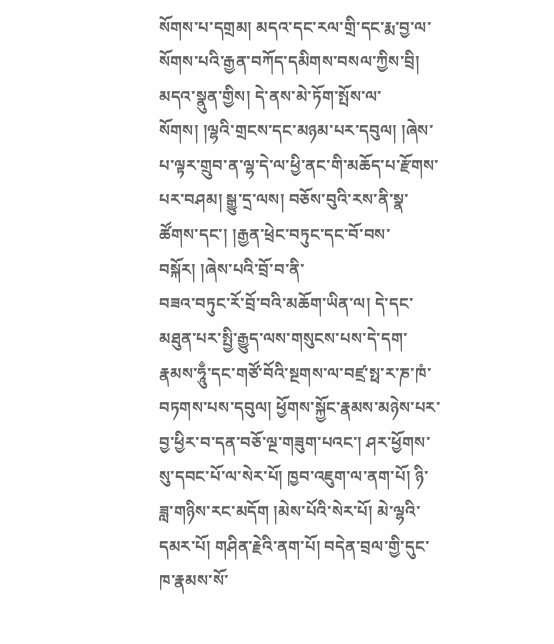སོགས་པ་དགྲམ། མདའ་དང་རལ་གྲི་དང་རྨ་བྱ་ལ་སོགས་པའི་རྒྱན་བཀོད་དམིགས་བསལ་ཀྱིས་བྲི། མདའ་སྣུན་གྱིས། དེ་ནས་མེ་ཏོག་སྤོས་ལ་སོགས། །ལྷའི་གྲངས་དང་མཉམ་པར་དབུལ། །ཞེས་པ་ལྟར་གྲུབ་ན་ལྷ་དེ་ལ་ཕྱི་ནང་གི་མཆོད་པ་རྫོགས་པར་བཤམ། སྒྱུ་དྲ་ལས། བཅོས་བུའི་རས་ནི་སྣ་ཚོགས་དང་། །རྒྱན་ཕྲེང་བཏུང་དང་བོ་བས་བསྐོར། །ཞེས་པའི་བྲོ་བ་ནི་
བཟའ་བཏུང་རོ་བྲོ་བའི་མཆོག་ཡིན་ལ། དེ་དང་མཐུན་པར་སྤྱི་རྒྱུད་ལས་གསུངས་པས་དེ་དག་རྣམས་ཧཱུྃ་དང་གཙོ་བོའི་སྔགས་ལ་བཛྲ་སྥ་ར་ཎ་ཁཾ་བཏགས་པས་དབུལ། ཕྱོགས་སྐྱོང་རྣམས་མཉེས་པར་བྱ་ཕྱིར་བ་དན་བཅོ་ལྔ་གཟུག་པའང་། ཤར་ཕྱོགས་སུ་དབང་པོ་ལ་སེར་པོ། ཁྱབ་འཇུག་ལ་ནག་པོ། ཉི་ཟླ་གཉིས་རང་མདོག །མེས་པོའི་སེར་པོ། མེ་ལྷའི་དམར་པོ། གཤིན་རྗེའི་ནག་པོ། བདེན་བྲལ་གྱི་དུང་ཁ་རྣམས་སོ་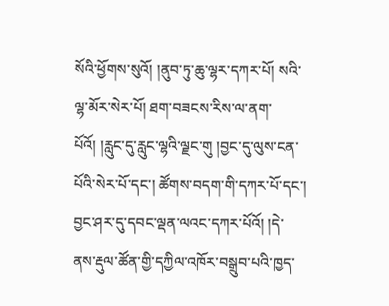སོའི་ཕྱོགས་སུའོ། །ནུབ་ཏུ་ཆུ་ལྷར་དཀར་པོ། སའི་ལྷ་མོར་སེར་པོ། ཐག་བཟངས་རིས་ལ་ནག་པོའོ། །རླུང་དུ་རླུང་ལྷའི་ལྗང་གུ །བྱང་དུ་ལུས་ངན་པོའི་སེར་པོ་དང་། ཚོགས་བདག་གི་དཀར་པོ་དང་། བྱང་ཤར་དུ་དབང་ལྡན་ལའང་དཀར་པོའོ། །དེ་ནས་རྡུལ་ཚོན་གྱི་དཀྱིལ་འཁོར་བསྒྲུབ་པའི་ཁྱད་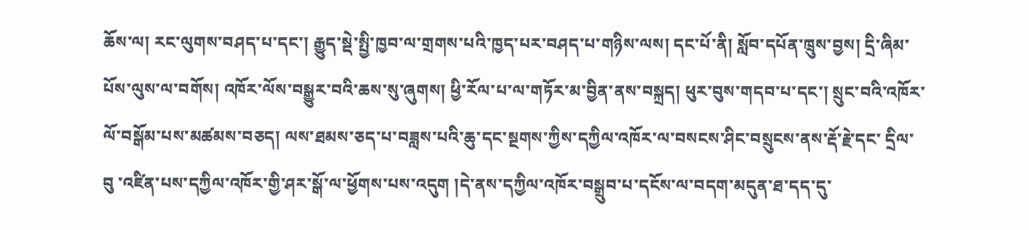ཆོས་ལ། རང་ལུགས་བཤད་པ་དང་། རྒྱུད་སྡེ་སྤྱི་ཁྱབ་ལ་གྲགས་པའི་ཁྱད་པར་བཤད་པ་གཉིས་ལས། དང་པོ་ནི། སློབ་དཔོན་ཁྲུས་བྱས། དྲི་ཞིམ་པོས་ལུས་ལ་བགོས། འཁོར་ལོས་བསྒྱུར་བའི་ཆས་སུ་ཞུགས། ཕྱི་རོལ་པ་ལ་གཏོར་མ་བྱིན་ནས་བསྐྲད། ཕུར་བུས་གདབ་པ་དང་། སྲུང་བའི་འཁོར་ལོ་བསྒོམ་པས་མཚམས་བཅད། ལས་ཐམས་ཅད་པ་བཟླས་པའི་ཆུ་དང་སྔགས་ཀྱིས་དཀྱིལ་འཁོར་ལ་བསངས་ཤིང་བསྲུངས་ནས་རྡོ་རྗེ་དང་ དྲིལ་བུ ་འཛིན་པས་དཀྱིལ་འཁོར་གྱི་ཤར་སྒོ་ལ་ཕྱོགས་པས་འདུག །དེ་ནས་དཀྱིལ་འཁོར་བསྒྲུབ་པ་དངོས་ལ་བདག་མདུན་ཐ་དད་དུ་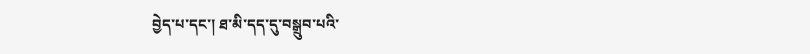བྱེད་པ་དང་། ཐ་མི་དད་དུ་བསྒྲུབ་པའི་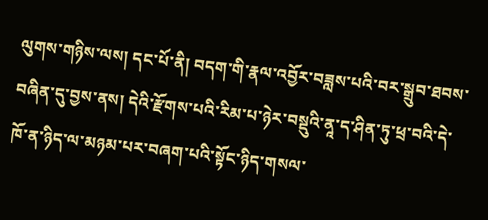ལུགས་གཉིས་ལས། དང་པོ་ནི། བདག་གི་རྣལ་འབྱོར་བཟླས་པའི་བར་སྒྲུབ་ཐབས་བཞིན་དུ་བྱས་ནས། དེའི་རྫོགས་པའི་རིམ་པ་ཉེར་བསྡུའི་ནཱ་ད་ཤིན་ཏུ་ཕྲ་བའི་དེ་ཁོ་ན་ཉིད་ལ་མཉམ་པར་བཞག་པའི་སྟོང་ཉིད་གསལ་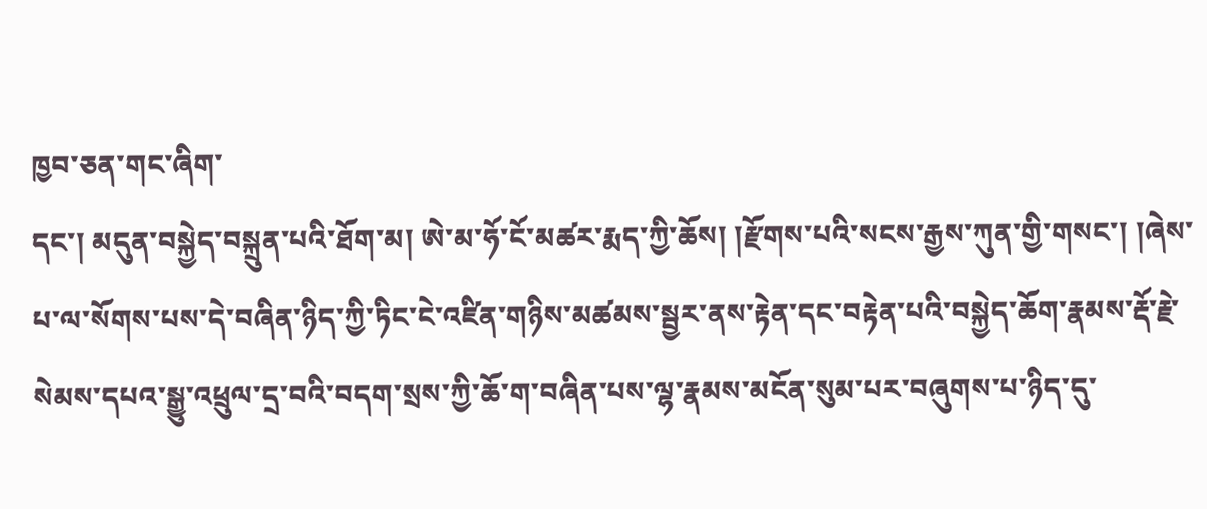ཁྱབ་ཅན་གང་ཞིག་
དང་། མདུན་བསྐྱེད་བསྐྲུན་པའི་ཐོག་མ། ཨེ་མ་ཧོ་ངོ་མཚར་རྨད་ཀྱི་ཆོས། །རྫོགས་པའི་སངས་རྒྱས་ཀུན་གྱི་གསང་། །ཞེས་པ་ལ་སོགས་པས་དེ་བཞིན་ཉིད་ཀྱི་ཏིང་ངེ་འཛིན་གཉིས་མཚམས་སྦྱར་ནས་རྟེན་དང་བརྟེན་པའི་བསྐྱེད་ཆོག་རྣམས་རྡོ་རྗེ་སེམས་དཔའ་སྒྱུ་འཕྲུལ་དྲ་བའི་བདག་སྲས་ཀྱི་ཆོ་ག་བཞིན་པས་ལྷ་རྣམས་མངོན་སུམ་པར་བཞུགས་པ་ཉིད་དུ་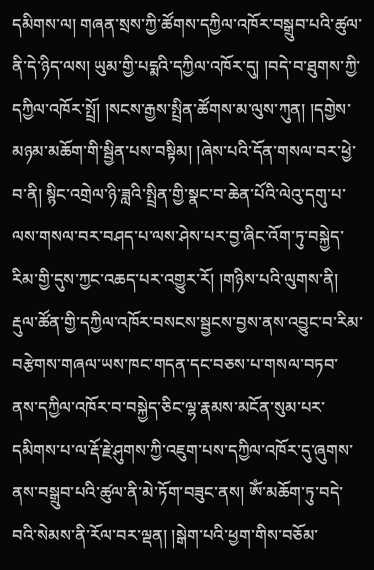དམིགས་ལ། གཞན་སྲས་ཀྱི་ཚོགས་དཀྱིལ་འཁོར་བསྒྲུབ་པའི་ཚུལ་ནི་དེ་ཉིད་ལས། ཡུམ་གྱི་པདྨའི་དཀྱིལ་འཁོར་དུ། །བདེ་བ་ཐུགས་ཀྱི་དཀྱིལ་འཁོར་སྤྲོ། །སངས་རྒྱས་སྤྲིན་ཚོགས་མ་ལུས་ཀུན། །དགྱེས་མཉམ་མཆོག་གི་སྦྱིན་པས་བསྟིམ། །ཞེས་པའི་དོན་གསལ་བར་ཕྱེ་བ་ནི། སྙིང་འགྲེལ་ཉི་ཟླའི་སྤྲིན་གྱི་སྣང་བ་ཆེན་པོའི་ལེའུ་དགུ་པ་ལས་གསལ་བར་བཤད་པ་ལས་ཤེས་པར་བྱ་ཞིང་འོག་ཏུ་བསྐྱེད་རིམ་གྱི་དུས་ཀྱང་འཆད་པར་འགྱུར་རོ། །གཉིས་པའི་ལུགས་ནི། རྡུལ་ཚོན་གྱི་དཀྱིལ་འཁོར་བསངས་སྦྱངས་བྱས་ནས་འབྱུང་བ་རིམ་བརྩེགས་གཞལ་ཡས་ཁང་གདན་དང་བཅས་པ་གསལ་བཏབ་ནས་དཀྱིལ་འཁོར་བ་བསྐྱེད་ཅིང་ལྷ་རྣམས་མངོན་སུམ་པར་དམིགས་པ་ལ་རྡོ་རྗེ་ཤུགས་ཀྱི་འཇུག་པས་དཀྱིལ་འཁོར་དུ་ཞུགས་ནས་བསྒྲུབ་པའི་ཚུལ་ནི་མེ་ཏོག་བཟུང་ནས། ཨོཾ་མཆོག་ཏུ་བདེ་བའི་སེམས་ནི་རོལ་བར་ལྡན། །སྒེག་པའི་ཕྱག་གིས་བཅོམ་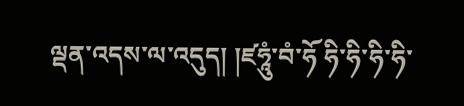ལྡན་འདས་ལ་འདུད། །ཛཧཱུཾ་བཾ་ཧོ ཧི་ཧི་ཧི་ཧི་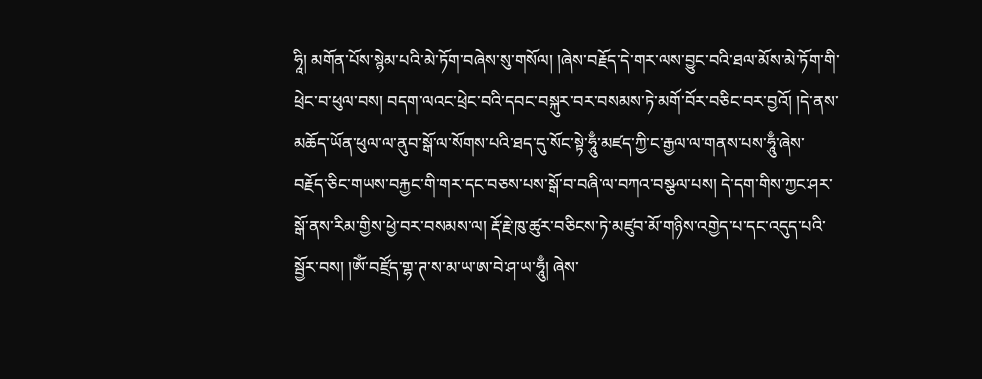ཧཱི། མགོན་པོས་སྙེམ་པའི་མེ་ཏོག་བཞེས་སུ་གསོལ། །ཞེས་བརྗོད་དེ་གར་ལས་བྱུང་བའི་ཐལ་མོས་མེ་ཏོག་གི་ཕྲེང་བ་ཕུལ་བས། བདག་ལའང་ཕྲེང་བའི་དབང་བསྐུར་བར་བསམས་ཏེ་མགོ་བོར་བཅིང་བར་བྱའོ། །དེ་ནས་མཆོད་ཡོན་ཕུལ་ལ་ནུབ་སྒོ་ལ་སོགས་པའི་ཐད་དུ་སོང་སྟེ་ཧཱུྃ་མཛད་ཀྱི་ང་རྒྱལ་ལ་གནས་པས་ཧཱུྃ་ཞེས་
བརྗོད་ཅིང་གཡས་བརྐྱང་གི་གར་དང་བཅས་པས་སྒོ་བ་བཞི་ལ་བཀའ་བསྩལ་པས། དེ་དག་གིས་ཀྱང་ཤར་སྒོ་ནས་རིམ་གྱིས་ཕྱེ་བར་བསམས་ལ། རྡོ་རྗེ་ཁུ་ཚུར་བཅིངས་ཏེ་མཛུབ་མོ་གཉིས་འགྱེད་པ་དང་འདུད་པའི་སྦྱོར་བས། །ཨོཾ་བཛྲོད་གྷ་ཊ་ས་མ་ཡ་ཨ་བེ་ཤ་ཡ་ཧཱུྃ། ཞེས་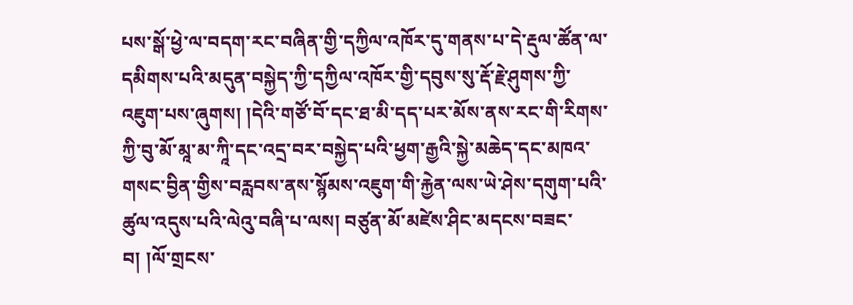པས་སྒོ་ཕྱེ་ལ་བདག་རང་བཞིན་གྱི་དཀྱིལ་འཁོར་དུ་གནས་པ་དེ་རྡུལ་ཚོན་ལ་དམིགས་པའི་མདུན་བསྐྱེད་ཀྱི་དཀྱིལ་འཁོར་གྱི་དབུས་སུ་རྡོ་རྗེ་ཤུགས་ཀྱི་འཇུག་པས་ཞུགས། །དེའི་གཙོ་བོ་དང་ཐ་མི་དད་པར་མོས་ནས་རང་གི་རིགས་ཀྱི་བུ་མོ་མཱ་མ་ཀཱི་དང་འདྲ་བར་བསྐྱེད་པའི་ཕྱག་རྒྱའི་སྐྱེ་མཆེད་དང་མཁའ་གསང་བྱིན་གྱིས་བརླབས་ནས་སྙོམས་འཇུག་གི་རྐྱེན་ལས་ཡེ་ཤེས་དགུག་པའི་ཚུལ་འདུས་པའི་ལེའུ་བཞི་པ་ལས། བཙུན་མོ་མཛེས་ཤིང་མདངས་བཟང་བ། །ལོ་གྲངས་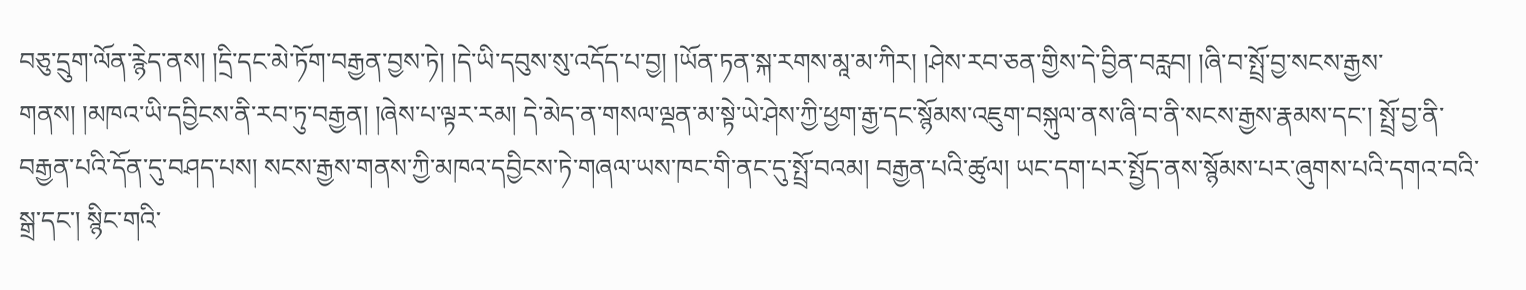བཅུ་དྲུག་ལོན་རྙེད་ནས། །དྲི་དང་མེ་ཏོག་བརྒྱན་བྱས་ཏེ། །དེ་ཡི་དབུས་སུ་འདོད་པ་བྱ། །ཡོན་ཏན་སྐ་རགས་མཱ་མ་ཀིར། །ཤེས་རབ་ཅན་གྱིས་དེ་བྱིན་བརླབ། །ཞི་བ་སྤྲོ་བྱ་སངས་རྒྱས་གནས། །མཁའ་ཡི་དབྱིངས་ནི་རབ་ཏུ་བརྒྱན། །ཞེས་པ་ལྟར་རམ། དེ་མེད་ན་གསལ་ལྡན་མ་སྟེ་ཡེ་ཤེས་ཀྱི་ཕྱག་རྒྱ་དང་སྙོམས་འཇུག་བསྐུལ་ནས་ཞི་བ་ནི་སངས་རྒྱས་རྣམས་དང་། སྤྲོ་བྱ་ནི་བརྒྱན་པའི་དོན་དུ་བཤད་པས། སངས་རྒྱས་གནས་ཀྱི་མཁའ་དབྱིངས་ཏེ་གཞལ་ཡས་ཁང་གི་ནང་དུ་སྤྲོ་བའམ། བརྒྱན་པའི་ཚུལ། ཡང་དག་པར་སྤྱོད་ནས་སྙོམས་པར་ཞུགས་པའི་དགའ་བའི་སྒྲ་དང་། སྙིང་གའི་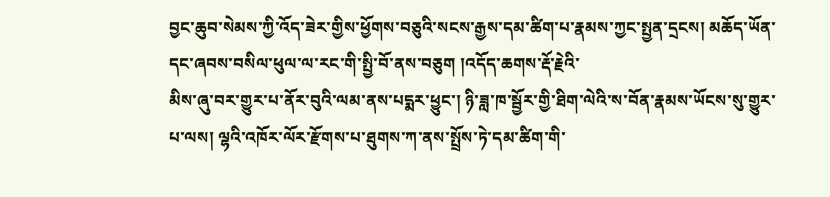བྱང་ཆུབ་སེམས་ཀྱི་འོད་ཟེར་གྱིས་ཕྱོགས་བཅུའི་སངས་རྒྱས་དམ་ཚིག་པ་རྣམས་ཀྱང་སྤྱན་དྲངས། མཆོད་ཡོན་དང་ཞབས་བསིལ་ཕུལ་ལ་རང་གི་སྤྱི་བོ་ནས་བཅུག །འདོད་ཆགས་རྡོ་རྗེའི་
མིས་ཞུ་བར་གྱུར་པ་ནོར་བུའི་ལམ་ནས་པདྨར་ཕྱུང་། ཉི་ཟླ་ཁ་སྦྱོར་གྱི་ཐིག་ལེའི་ས་བོན་རྣམས་ཡོངས་སུ་གྱུར་པ་ལས། ལྷའི་འཁོར་ལོར་རྫོགས་པ་ཐུགས་ཀ་ནས་སྤྲོས་ཏེ་དམ་ཚིག་གི་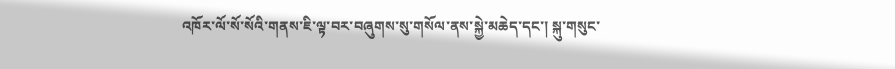འཁོར་ལོ་སོ་སོའི་གནས་ཇི་ལྟ་བར་བཞུགས་སུ་གསོལ་ནས་སྐྱེ་མཆེད་དང་། སྐུ་གསུང་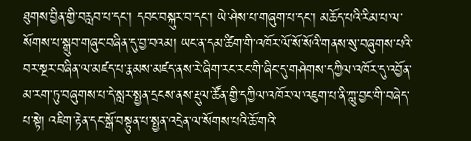ཐུགས་བྱིན་གྱི་བརླབ་པ་དང་། དབང་བསྐུར་བ་དང་། ཡེ་ཤེས་པ་གཞུག་པ་དང་། མཆོད་པའི་རིམ་པ་ལ་སོགས་པ་སྒྲུབ་གཞུང་བཞིན་དུ་བྱ་བའམ། ཡང་ན་དམ་ཚིག་གི་འཁོར་ལོ་སོ་སོའི་གནས་སུ་བཞུགས་པའི་བར་སྔར་བཞིན་ལ་མཛད་པ་རྣམས་མཛད་ནས་རེ་ཞིག་རང་རང་གི་ཞིང་དུ་གཤེགས་དཀྱིལ་འཁོར་དུ་འབྱོན་མ་རག་ཏུ་བཞུགས་པ་དེ་སླར་སྤྱན་དྲངས་ནས་རྡུལ་ཚོན་གྱི་དཀྱིལ་འཁོར་ལ་འཇུག་པ་ནི་ཀླུ་བྱང་གི་བཞེད་པ་སྟེ། འཇིག་རྟེན་དང་སྒོ་བསྟུན་པ་སྤྱན་འདྲེན་ལ་སོགས་པའི་ཆོ་གའི་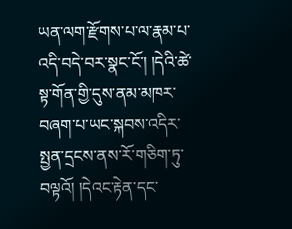ཡན་ལག་རྫོགས་པ་ལ་རྣམ་པ་འདི་བདེ་བར་སྣང་ངོ་། །དེའི་ཚེ་སྟ་གོན་གྱི་དུས་ནམ་མཁར་བཞག་པ་ཡང་སྐབས་འདིར་སྤྱན་དྲངས་ནས་རོ་གཅིག་ཏུ་བལྟའོ། །དེའང་རྟེན་དང་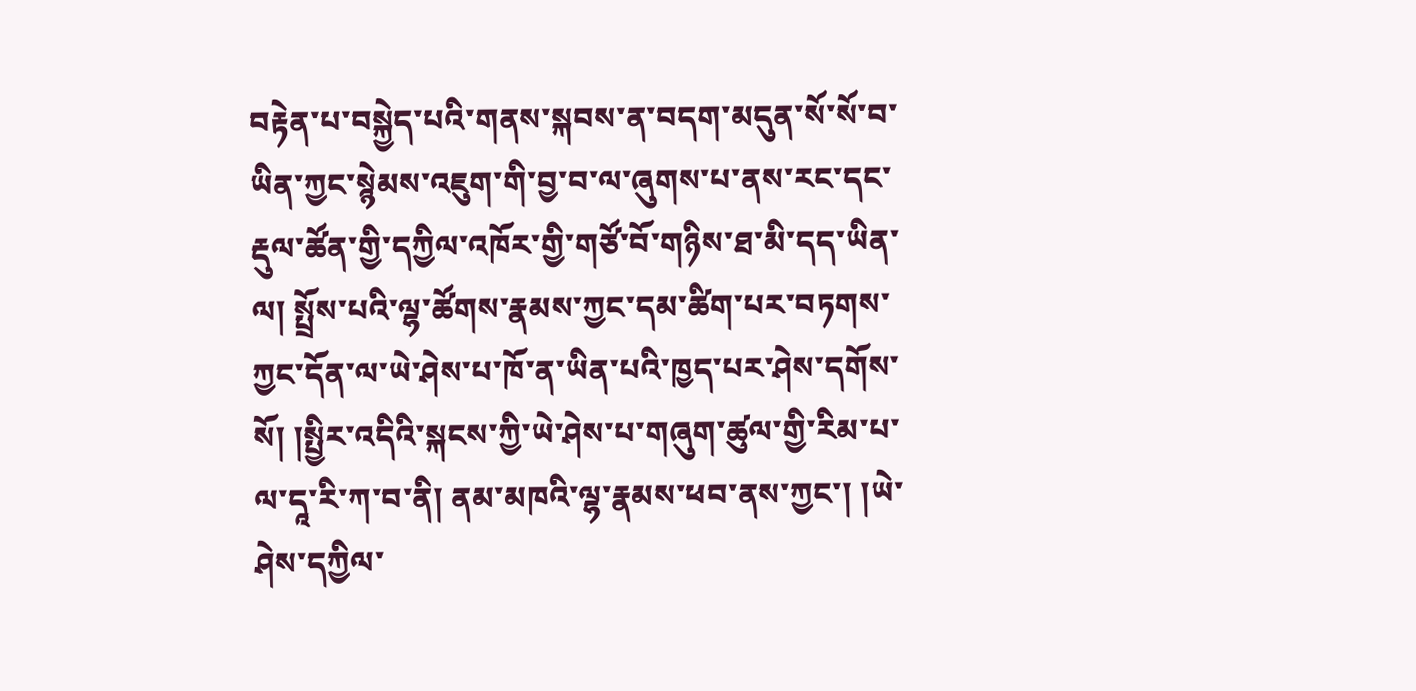བརྟེན་པ་བསྐྱེད་པའི་གནས་སྐབས་ན་བདག་མདུན་སོ་སོ་བ་ཡིན་ཀྱང་སྙེམས་འཇུག་གི་བྱ་བ་ལ་ཞུགས་པ་ནས་རང་དང་རྡུལ་ཚོན་གྱི་དཀྱིལ་འཁོར་གྱི་གཙོ་བོ་གཉིས་ཐ་མི་དད་ཡིན་ལ། སྤྲོས་པའི་ལྷ་ཚོགས་རྣམས་ཀྱང་དམ་ཚིག་པར་བཏགས་ཀྱང་དོན་ལ་ཡེ་ཤེས་པ་ཁོ་ན་ཡིན་པའི་ཁྱད་པར་ཤེས་དགོས་སོ། །སྤྱིར་འདིའི་སྐངས་ཀྱི་ཡེ་ཤེས་པ་གཞུག་ཚུལ་གྱི་རིམ་པ་ལ་དཱ་རི་ཀ་བ་ནི། ནམ་མཁའི་ལྷ་རྣམས་ཕབ་ནས་ཀྱང་། །ཡེ་ཤེས་དཀྱིལ་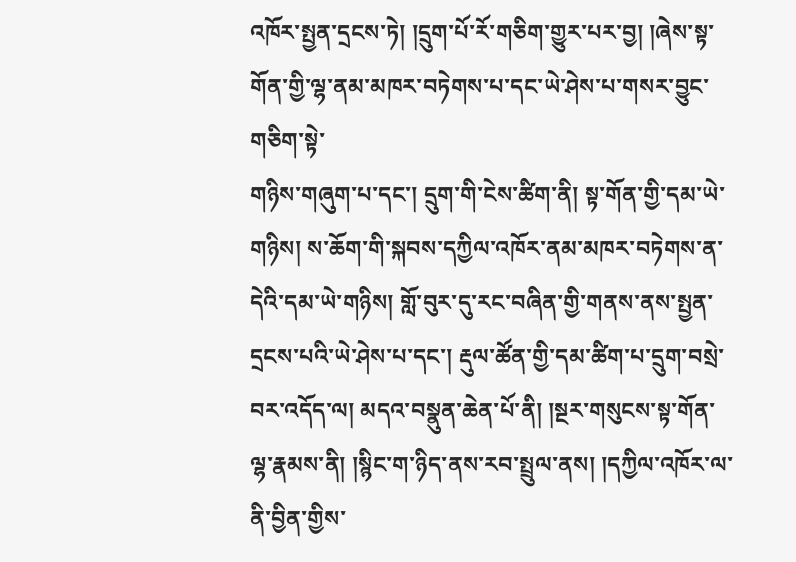འཁོར་སྤྱན་དྲངས་ཏེ། །དྲུག་པོ་རོ་གཅིག་གྱུར་པར་བྱ། །ཞེས་སྟ་གོན་གྱི་ལྷ་ནམ་མཁར་བཏེགས་པ་དང་ཡེ་ཤེས་པ་གསར་བྱུང་གཅིག་སྟེ་
གཉིས་གཞུག་པ་དང་། དྲུག་གི་ངེས་ཚིག་ནི། སྟ་གོན་གྱི་དམ་ཡེ་གཉིས། ས་ཆོག་གི་སྐབས་དཀྱིལ་འཁོར་ནམ་མཁར་བཏེགས་ན་དེའི་དམ་ཡེ་གཉིས། གློ་བུར་དུ་རང་བཞིན་གྱི་གནས་ནས་སྤྱན་དྲངས་པའི་ཡེ་ཤེས་པ་དང་། རྡུལ་ཚོན་གྱི་དམ་ཚིག་པ་དྲུག་བསྲེ་བར་འདོད་ལ། མདའ་བསྣུན་ཆེན་པོ་ནི། །སྔར་གསུངས་སྟ་གོན་ལྷ་རྣམས་ནི། །སྙིང་ག་ཉིད་ནས་རབ་སྤྲུལ་ནས། །དཀྱིལ་འཁོར་ལ་ནི་བྱིན་གྱིས་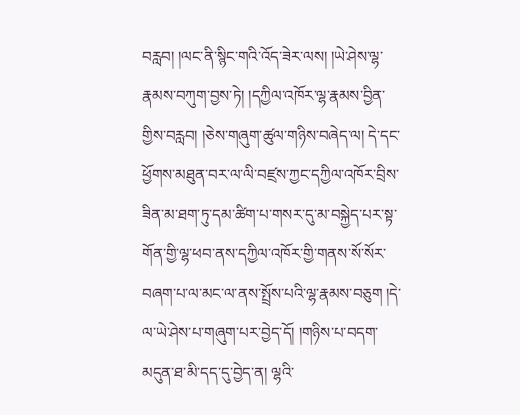བརླབ། །ལང་ནི་སྙིང་གའི་འོད་ཟེར་ལས། །ཡེ་ཤེས་ལྷ་རྣམས་བཀུག་བྱས་ཏེ། །དཀྱིལ་འཁོར་ལྷ་རྣམས་བྱིན་གྱིས་བརླབ། །ཅེས་གཞུག་ཚུལ་གཉིས་བཞེད་ལ། དེ་དང་ཕྱོགས་མཐུན་བར་ལ་ལི་བཛྲས་ཀྱང་དཀྱིལ་འཁོར་བྲིས་ཟིན་མ་ཐག་ཏུ་དམ་ཚིག་པ་གསར་དུ་མ་བསྐྱེད་པར་སྟ་གོན་གྱི་ལྷ་ཕབ་ནས་དཀྱིལ་འཁོར་གྱི་གནས་སོ་སོར་བཞག་པ་ལ་མང་ལ་ནས་སྤྲོས་པའི་ལྷ་རྣམས་བཅུག །དེ་ལ་ཡེ་ཤེས་པ་གཞུག་པར་བྱེད་དོ། །གཉིས་པ་བདག་མདུན་ཐ་མི་དད་དུ་བྱེད་ན། ལྷའི་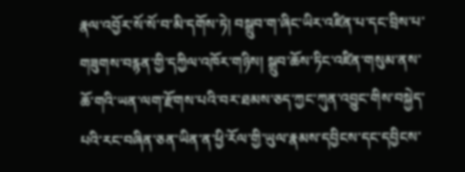རྣལ་འབྱོར་སོ་སོ་བ་མི་དགོས་ཏེ། བསྒྲུབ་ག་ཞིང་ཡིར་འཛིན་པ་དང་བྲིས་པ་གཟུགས་བརྙན་གྱི་དཀྱིལ་འཁོར་གཉིས། སྒྲུབ་ཆོས་ཏིང་འཛིན་གསུམ་ནས་ཆོ་གའི་ཡན་ལག་རྫོགས་པའི་བར་ཐམས་ཅད་ཀྱང་ཀུན་འབྱུང་གིས་བསྐྱེད་པའི་རང་བཞིན་ཅན་ཡིན་ན་ཕྱི་རོལ་གྱི་ཡུལ་རྣམས་དབྱིངས་དང་དབྱིངས་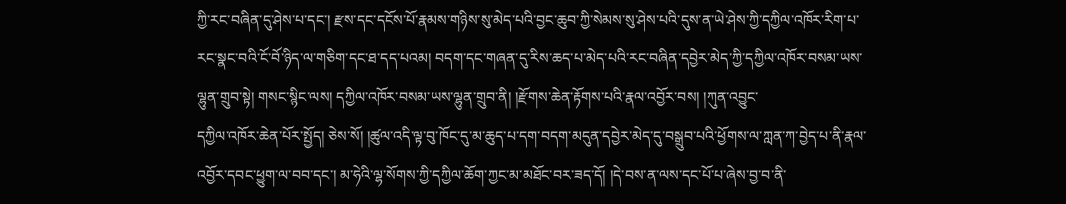ཀྱི་རང་བཞིན་དུ་ཤེས་པ་དང་། རྫས་དང་དངོས་པོ་རྣམས་གཉིས་སུ་མེད་པའི་བྱང་ཆུབ་ཀྱི་སེམས་སུ་ཤེས་པའི་དུས་ན་ཡེ་ཤེས་ཀྱི་དཀྱིལ་འཁོར་རིག་པ་རང་སྣང་བའི་ངོ་བོ་ཉིད་ལ་གཅིག་དང་ཐ་དད་པའམ། བདག་དང་གཞན་དུ་རིས་ཆད་པ་མེད་པའི་རང་བཞིན་དབྱེར་མེད་ཀྱི་དཀྱིལ་འཁོར་བསམ་ཡས་ལྷུན་གྲུབ་སྟེ། གསང་སྙིང་ལས། དཀྱིལ་འཁོར་བསམ་ཡས་ལྷུན་གྲུབ་ནི། །རྫོགས་ཆེན་རྟོགས་པའི་རྣལ་འབྱོར་བས། །ཀུན་འབྱུང་
དཀྱིལ་འཁོར་ཆེན་པོར་སྤྱོད། ཅེས་སོ། །ཚུལ་འདི་ལྟ་བུ་ཁོང་དུ་མ་ཆུད་པ་དག་བདག་མདུན་དབྱེར་མེད་དུ་བསྒྲུབ་པའི་ཕྱོགས་ལ་ཀླན་ཀ་བྱེད་པ་ནི་རྣལ་འབྱོར་དབང་ཕྱུག་ལ་བབ་དང་། མ་ཧེའི་ལྷ་སོགས་ཀྱི་དཀྱིལ་ཆོག་ཀྱང་མ་མཐོང་བར་ཟད་དོ། །དེ་བས་ན་ལས་དང་པོ་པ་ཞེས་བྱ་བ་ནི་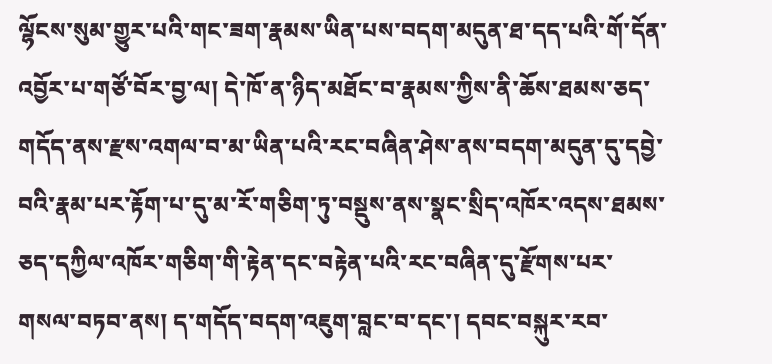ལྷོངས་སུམ་གྱུར་པའི་གང་ཟག་རྣམས་ཡིན་པས་བདག་མདུན་ཐ་དད་པའི་གོ་དོན་འབྱོར་པ་གཙོ་བོར་བྱ་ལ། དེ་ཁོ་ན་ཉིད་མཐོང་བ་རྣམས་ཀྱིས་ནི་ཆོས་ཐམས་ཅད་གདོད་ནས་རྫས་འགལ་བ་མ་ཡིན་པའི་རང་བཞིན་ཤེས་ནས་བདག་མདུན་དུ་དབྱེ་བའི་རྣམ་པར་རྟོག་པ་དུ་མ་རོ་གཅིག་ཏུ་བསྡུས་ནས་སྣང་སྲིད་འཁོར་འདས་ཐམས་ཅད་དཀྱིལ་འཁོར་གཅིག་གི་རྟེན་དང་བརྟེན་པའི་རང་བཞིན་དུ་རྫོགས་པར་གསལ་བཏབ་ནས། ད་གདོད་བདག་འཇུག་བླང་བ་དང་། དབང་བསྐུར་རབ་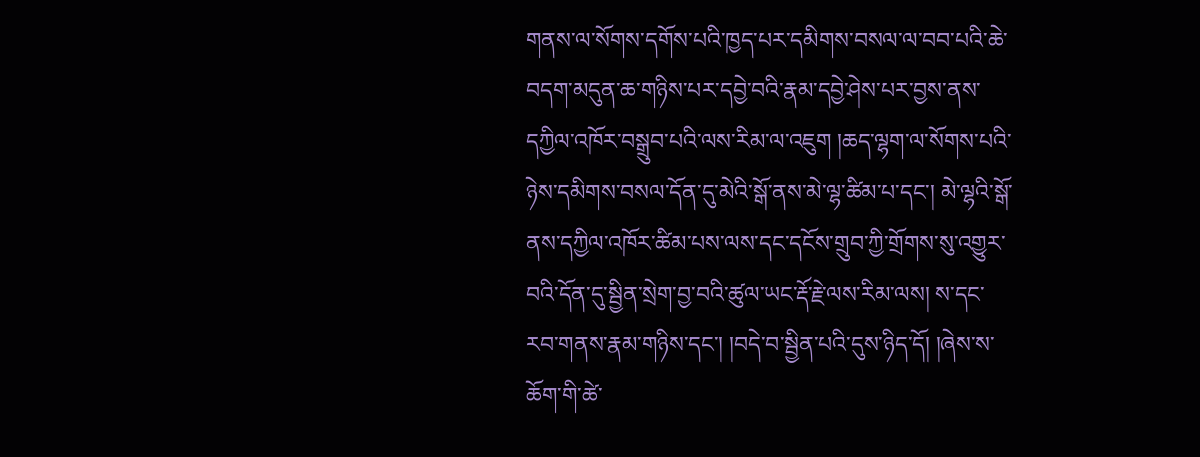གནས་ལ་སོགས་དགོས་པའི་ཁྱད་པར་དམིགས་བསལ་ལ་བབ་པའི་ཆེ་བདག་མདུན་ཆ་གཉིས་པར་དབྱེ་བའི་རྣམ་དབྱེ་ཤེས་པར་བྱས་ནས་དཀྱིལ་འཁོར་བསྒྲུབ་པའི་ལས་རིམ་ལ་འཇུག །ཆད་ལྷག་ལ་སོགས་པའི་ཉེས་དམིགས་བསལ་དོན་དུ་མེའི་སྒོ་ནས་མེ་ལྷ་ཚིམ་པ་དང་། མེ་ལྷའི་སྒོ་ནས་དཀྱིལ་འཁོར་ཚིམ་པས་ལས་དང་དངོས་གྲུབ་ཀྱི་གྲོགས་སུ་འགྱུར་བའི་དོན་དུ་སྦྱིན་སྲེག་བྱ་བའི་ཚུལ་ཡང་རྡོ་རྗེ་ལས་རིམ་ལས། ས་དང་རབ་གནས་རྣམ་གཉིས་དང་། །བདེ་བ་སྦྱིན་པའི་དུས་ཉིད་དོ། །ཞེས་ས་ཆོག་གི་ཚེ་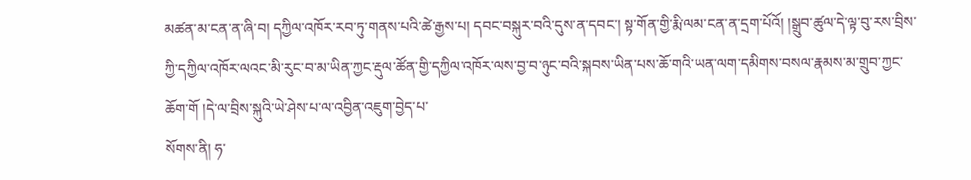མཚན་མ་ངན་ན་ཞི་བ། དཀྱིལ་འཁོར་རབ་ཏུ་གནས་པའི་ཚེ་རྒྱས་པ། དབང་བསྐུར་བའི་དུས་ན་དབང་། སྟ་གོན་གྱི་རྨི་ལམ་ངན་ན་དྲག་པོའོ། །སྒྲུབ་ཚུལ་དེ་ལྟ་བུ་རས་བྲིས་ཀྱི་དཀྱིལ་འཁོར་ལའང་མི་རུང་བ་མ་ཡིན་ཀྱང་རྡུལ་ཚོན་གྱི་དཀྱིལ་འཁོར་ལས་བྱ་བ་ཉུང་བའི་སྐབས་ཡིན་པས་ཆོ་གའི་ཡན་ལག་དམིགས་བསལ་རྣམས་མ་གྲུབ་ཀྱང་ཆོག་གོ །དེ་ལ་བྲིས་སྐུའི་ཡེ་ཤེས་པ་ལ་འབྱིན་འཇུག་བྱེད་པ་
སོགས་ནི། ཧ་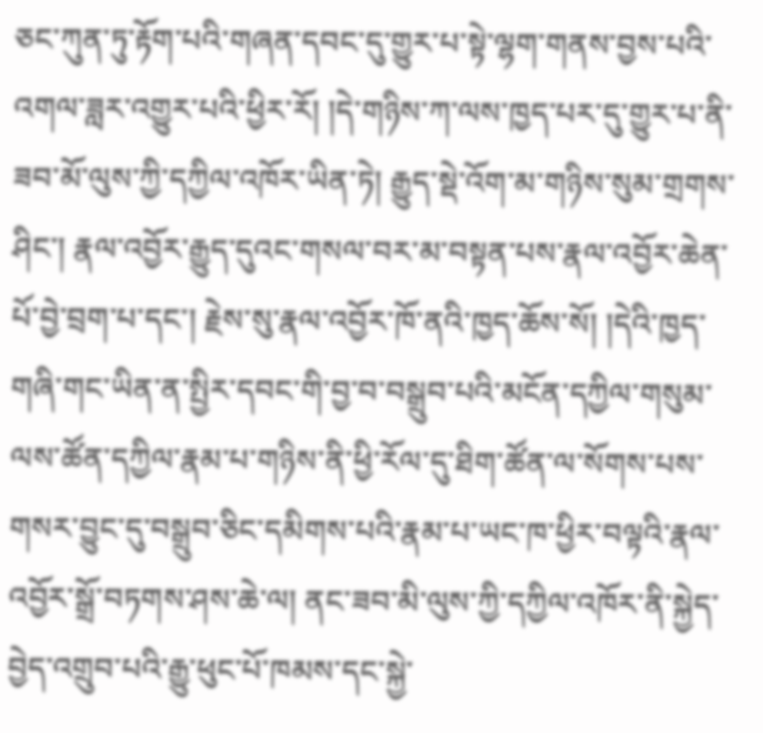ཅང་ཀུན་ཏུ་རྟོག་པའི་གཞན་དབང་དུ་གྱུར་པ་སྟེ་ལྷག་གནས་བྱས་པའི་འགལ་ཟླར་འགྱུར་པའི་ཕྱིར་རོ། །དེ་གཉིས་ཀ་ལས་ཁྱད་པར་དུ་གྱུར་པ་ནི་ཟབ་མོ་ལུས་ཀྱི་དཀྱིལ་འཁོར་ཡིན་ཏེ། རྒྱུད་སྡེ་འོག་མ་གཉིས་སུམ་གྲགས་ཤིང་། རྣལ་འབྱོར་རྒྱུད་དུའང་གསལ་བར་མ་བསྟན་པས་རྣལ་འབྱོར་ཆེན་པོ་བྱེ་བྲག་པ་དང་། རྗེས་སུ་རྣལ་འབྱོར་ཁོ་ནའི་ཁྱད་ཆོས་སོ། །དེའི་ཁྱད་གཞི་གང་ཡིན་ན་སྤྱིར་དབང་གི་བྱ་བ་བསྒྲུབ་པའི་མངོན་དཀྱིལ་གསུམ་ལས་ཚོན་དཀྱིལ་རྣམ་པ་གཉིས་ནི་ཕྱི་རོལ་དུ་ཐིག་ཚོན་ལ་སོགས་པས་གསར་བྱུང་དུ་བསྒྲུབ་ཅིང་དམིགས་པའི་རྣམ་པ་ཡང་ཁ་ཕྱིར་བལྟའི་རྣལ་འབྱོར་སྒྲོ་བཏགས་ཤས་ཆེ་ལ། ནང་ཟབ་མི་ལུས་ཀྱི་དཀྱིལ་འཁོར་ནི་སྐྱེད་བྱེད་འགྲུབ་པའི་རྒྱུ་ཕུང་པོ་ཁམས་དང་སྐྱེ་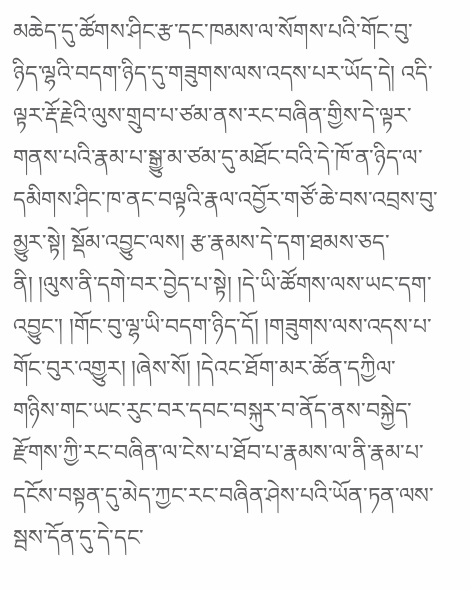མཆེད་དུ་ཚོགས་ཤིང་རྩ་དང་ཁམས་ལ་སོགས་པའི་གོང་བུ་ཉིད་ལྷའི་བདག་ཉིད་དུ་གཟུགས་ལས་འདས་པར་ཡོད་དེ། འདི་ལྟར་རྡོ་རྗེའི་ལུས་གྲུབ་པ་ཙམ་ནས་རང་བཞིན་གྱིས་དེ་ལྟར་གནས་པའི་རྣམ་པ་སྒྱུ་མ་ཙམ་དུ་མཐོང་བའི་དེ་ཁོ་ན་ཉིད་ལ་དམིགས་ཤིང་ཁ་ནང་བལྟའི་རྣལ་འབྱོར་གཙོ་ཆེ་བས་འབྲས་བུ་མྱུར་སྟེ། སྡོམ་འབྱུང་ལས། རྩ་རྣམས་དེ་དག་ཐམས་ཅད་ནི། །ལུས་ནི་དགེ་བར་བྱེད་པ་སྟེ། །དེ་ཡི་ཚོགས་ལས་ཡང་དག་འབྱུང་། །གོང་བུ་ལྷ་ཡི་བདག་ཉིད་དོ། །གཟུགས་ལས་འདས་པ་གོང་བུར་འགྱུར། །ཞེས་སོ། །དེའང་ཐོག་མར་ཚོན་དཀྱིལ་གཉིས་གང་ཡང་རུང་བར་དབང་བསྐུར་བ་ནོད་ནས་བསྐྱེད་རྫོགས་ཀྱི་རང་བཞིན་ལ་ངེས་པ་ཐོབ་པ་རྣམས་ལ་ནི་རྣམ་པ་དངོས་བསྟན་དུ་མེད་ཀྱང་རང་བཞིན་ཤེས་པའི་ཡོན་ཏན་ལས་སྦས་དོན་དུ་དེ་དང་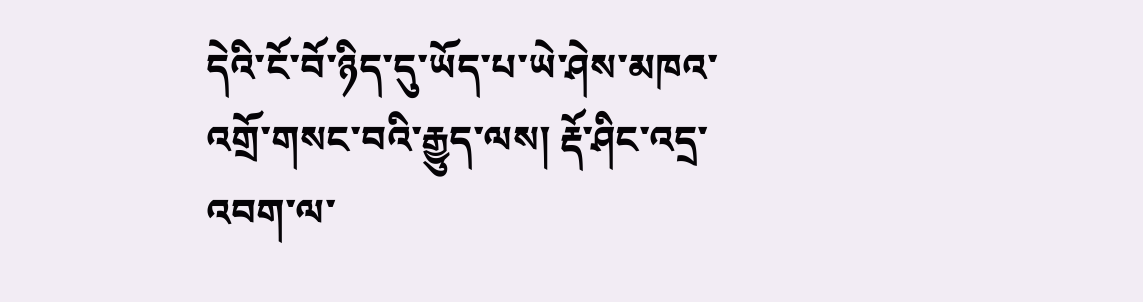དེའི་ངོ་བོ་ཉིད་དུ་ཡོད་པ་ཡེ་ཤེས་མཁའ་འགྲོ་གསང་བའི་རྒྱུད་ལས། རྡོ་ཤིང་འདྲ་འབག་ལ་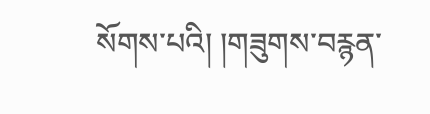སོགས་པའི། །གཟུགས་བརྙན་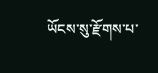ཡོངས་སུ་རྫོགས་པ་